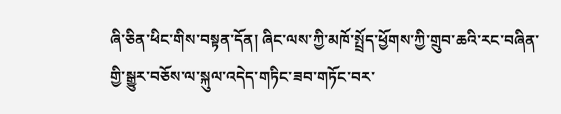ཞི་ཅིན་ཕིང་གིས་བསྟན་དོན། ཞིང་ལས་ཀྱི་མཁོ་སྤྲོད་ཕྱོགས་ཀྱི་གྲུབ་ཆའི་རང་བཞིན་གྱི་སྒྱུར་བཅོས་ལ་སྐུལ་འདེད་གཏིང་ཟབ་གཏོང་བར་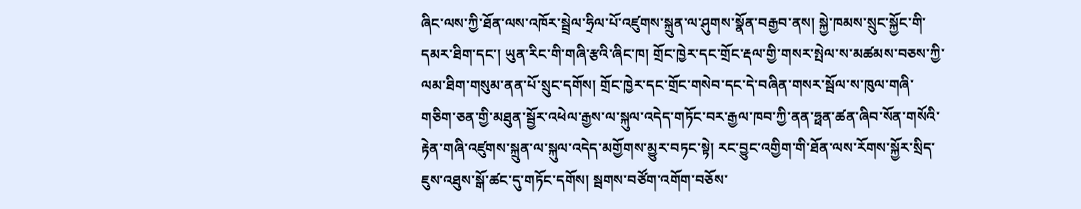ཞིང་ལས་ཀྱི་ཐོན་ལས་འཁོར་སྦྲེལ་ཧྲིལ་པོ་འཛུགས་སྐྲུན་ལ་ཤུགས་སྣོན་བརྒྱབ་ནས། སྐྱེ་ཁམས་སྲུང་སྐྱོང་གི་དམར་ཐིག་དང་། ཡུན་རིང་གི་གཞི་རྩའི་ཞིང་ཁ། གྲོང་ཁྱེར་དང་གྲོང་རྡལ་གྱི་གསར་སྤེལ་ས་མཚམས་བཅས་ཀྱི་ལམ་ཐིག་གསུམ་ནན་པོ་སྲུང་དགོས། གྲོང་ཁྱེར་དང་གྲོང་གསེབ་དང་དེ་བཞིན་གསར་སྦོལ་ས་ཁུལ་གཞི་གཅིག་ཅན་གྱི་མཐུན་སྦྱོར་འཕེལ་རྒྱས་ལ་སྐུལ་འདེད་གཏོང་བར་རྒྱལ་ཁབ་ཀྱི་ནན་ཧྥན་ཚན་ཞིབ་སོན་གསོའི་རྟེན་གཞི་འཛུགས་སྐྲུན་ལ་སྐུལ་འདེད་མགྱོགས་མྱུར་བཏང་སྟེ། རང་བྱུང་འགྱིག་གི་ཐོན་ལས་རོགས་སྐྱོར་སྲིད་ཇུས་འཐུས་སྒོ་ཚང་དུ་གཏོང་དགོས། སྦགས་བཙོག་འགོག་བཅོས་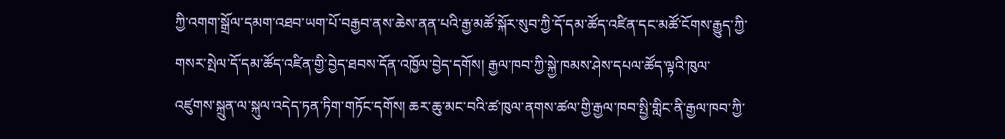ཀྱི་འགག་སྒྲོལ་དམག་འཐབ་ཡག་པོ་བརྒྱབ་ནས་ཆེས་ནན་པའི་རྒྱ་མཚོ་སྐོར་སུབ་ཀྱི་དོ་དམ་ཚོད་འཛིན་དང་མཚོ་ངོགས་རྒྱུད་ཀྱི་གསར་སྤེལ་དོ་དམ་ཚོད་འཛིན་གྱི་བྱེད་ཐབས་དོན་འཁྱོལ་བྱེད་དགོས། རྒྱལ་ཁབ་ཀྱི་སྐྱེ་ཁམས་ཤེས་དཔལ་ཚོད་ལྟའི་ཁུལ་འཛུགས་སྐྲུན་ལ་སྐུལ་འདེད་ཏན་ཏིག་གཏོང་དགོས། ཆར་ཆུ་མང་བའི་ཚ་ཁུལ་ནགས་ཚལ་གྱི་རྒྱལ་ཁབ་སྤྱི་གླིང་ནི་རྒྱལ་ཁབ་ཀྱི་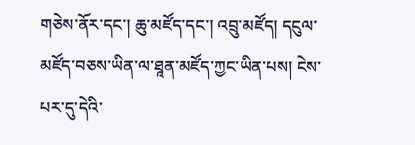གཅེས་ནོར་དང་། ཆུ་མཛོད་དང་། འབྲུ་མཛོད། དངུལ་མཛོད་བཅས་ཡིན་ལ་ཐཱན་མཛོད་ཀྱང་ཡིན་པས། ངེས་པར་དུ་དེའི་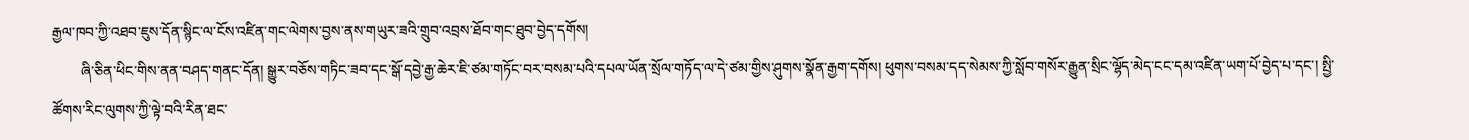རྒྱལ་ཁབ་ཀྱི་འཐབ་ཇུས་དོན་སྙིང་ལ་ངོས་འཛིན་གང་ལེགས་བྱས་ནས་གཡུར་ཟའི་གྲུབ་འབྲས་ཐོབ་གང་ཐུབ་བྱེད་དགོས།
        ཞི་ཅིན་ཕིང་གིས་ནན་བཤད་གནང་དོན། སྒྱུར་བཅོས་གཏིང་ཟབ་དང་སྒོ་དབྱེ་རྒྱ་ཆེར་ཇི་ཙམ་གཏོང་བར་བསམ་པའི་དཔལ་ཡོན་སྲོལ་གཏོད་ལ་དེ་ཙམ་གྱིས་ཤུགས་སྣོན་རྒྱག་དགོས། ཕུགས་བསམ་དད་སེམས་ཀྱི་སློབ་གསོར་རྒྱུན་སྲིང་ལྷོད་མེད་ངང་དམ་འཛིན་ཡག་པོ་བྱེད་པ་དང་། སྤྱི་ཚོགས་རིང་ལུགས་ཀྱི་ལྟེ་བའི་རིན་ཐང་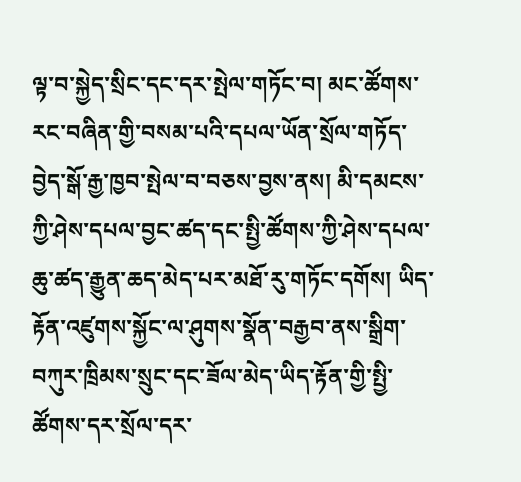ལྟ་བ་སྐྱེད་སྲིང་དང་དར་སྤེལ་གཏོང་བ། མང་ཚོགས་རང་བཞིན་གྱི་བསམ་པའི་དཔལ་ཡོན་སྲོལ་གཏོད་བྱེད་སྒོ་རྒྱ་ཁྱབ་སྤེལ་བ་བཅས་བྱས་ནས། མི་དམངས་ཀྱི་ཤེས་དཔལ་བྱང་ཚད་དང་སྤྱི་ཚོགས་ཀྱི་ཤེས་དཔལ་ཆུ་ཚད་རྒྱུན་ཆད་མེད་པར་མཐོ་རུ་གཏོང་དགོས། ཡིད་རྟོན་འཛུགས་སྐྱོང་ལ་ཤུགས་སྣོན་བརྒྱབ་ནས་སྒྲིག་བཀུར་ཁྲིམས་སྲུང་དང་ཟོལ་མེད་ཡིད་རྟོན་གྱི་སྤྱི་ཚོགས་དར་སྲོལ་དར་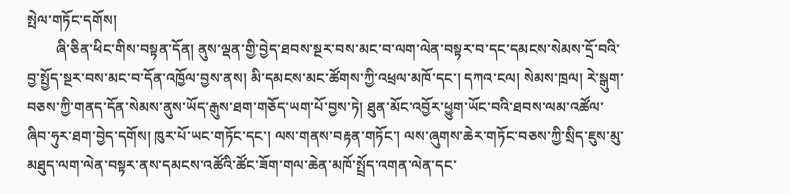སྤེལ་གཏོང་དགོས།
        ཞི་ཅིན་ཕིང་གིས་བསྟན་དོན། ནུས་ལྡན་གྱི་བྱེད་ཐབས་སྔར་བས་མང་བ་ལག་ལེན་བསྟར་བ་དང་དམངས་སེམས་དྲོ་བའི་བྱ་སྤྱོད་སྔར་བས་མང་བ་དོན་འཁྱོལ་བྱས་ནས། མི་དམངས་མང་ཚོགས་ཀྱི་འཕྲལ་མཁོ་དང་། དཀའ་ངལ། སེམས་ཁྲལ། རེ་སྒུག་བཅས་ཀྱི་གནད་དོན་སེམས་ནུས་ཡོད་རྒུས་ཐག་གཅོད་ཡག་པོ་བྱས་ཏེ། ཐུན་མོང་འབྱོར་ཕྱུག་ཡོང་བའི་ཐབས་ལམ་འཚོལ་ཞིབ་ཧུར་ཐག་བྱེད་དགོས། ཁུར་པོ་ཡང་གཏོང་དང་། ལས་གནས་བརྟན་གཏོང་། ལས་ཞུགས་ཆེར་གཏོང་བཅས་ཀྱི་སྲིད་ཇུས་མུ་མཐུད་ལག་ལེན་བསྟར་ནས་དམངས་འཚོའི་ཚོང་ཟོག་གལ་ཆེན་མཁོ་སྤྲོད་འགན་ལེན་དང་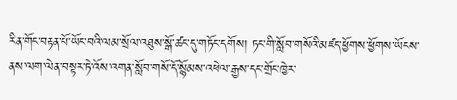རིན་གོང་བརྟན་པོ་ཡོང་བའི་ལམ་སྲོལ་འཐུས་སྒོ་ཚང་དུ་གཏོང་དགོས། ཏང་གི་སློབ་གསོའི་མཛད་ཕྱོགས་ཕྱོགས་ཡོངས་ནས་ལག་ལེན་བསྟར་ཏེ་འོས་འགན་སློབ་གསོ་དོ་སྙོམས་འཕེལ་རྒྱས་དང་གྲོང་ཁྱེར་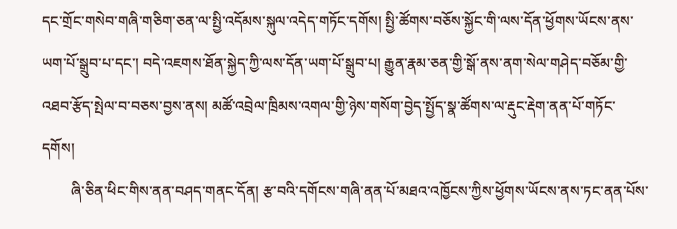དང་གྲོང་གསེབ་གཞི་གཅིག་ཅན་ལ་སྤྱི་འདོམས་སྐུལ་འདེད་གཏོང་དགོས། སྤྱི་ཚོགས་བཅོས་སྐྱོང་གི་ལས་དོན་ཕྱོགས་ཡོངས་ནས་ཡག་པོ་སྒྲུབ་པ་དང་། བདེ་འཇགས་ཐོན་སྐྱེད་ཀྱི་ལས་དོན་ཡག་པོ་སྒྲུབ་པ། རྒྱུན་རྣམ་ཅན་གྱི་སྒོ་ནས་ནག་སེལ་གཤེད་བཅོམ་གྱི་འཐབ་རྩོད་སྤེལ་བ་བཅས་བྱས་ནས། མཚོ་འབྲེལ་ཁྲིམས་འགལ་གྱི་ཉེས་གསོག་བྱེད་སྤྱོད་སྣ་ཚོགས་ལ་རྡུང་རྡེག་ནན་པོ་གཏོང་དགོས།
        ཞི་ཅིན་ཕིང་གིས་ནན་བཤད་གནང་དོན། རྩ་བའི་དགོངས་གཞི་ནན་པོ་མཐའ་འཁྱོངས་ཀྱིས་ཕྱོགས་ཡོངས་ནས་ཏང་ནན་པོས་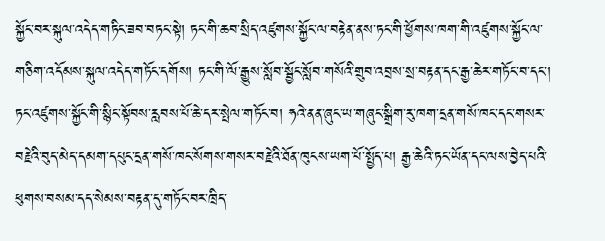སྐྱོང་བར་སྐུལ་འདེད་གཏིང་ཟབ་བཏང་སྟེ། ཏང་གི་ཆབ་སྲིད་འཛུགས་སྐྱོང་ལ་བརྟེན་ནས་ཏང་གི་ཕྱོགས་ཁག་གི་འཛུགས་སྐྱོང་ལ་གཅིག་འདོམས་སྐུལ་འདེད་གཏོང་དགོས། ཏང་གི་ལོ་རྒྱུས་སློབ་སྦྱོང་སློབ་གསོའི་གྲུབ་འབྲས་སྲ་བརྟན་དང་རྒྱ་ཆེར་གཏོང་བ་དང་། ཏང་འཛུགས་སྐྱོང་གི་སྙིང་སྟོབས་རླབས་པོ་ཆེ་དར་སྤེལ་གཏོང་བ། ཧའེ་ནན་ཞུང་ཡ་གཞུང་སྒྲིག་རུ་ཁག་དྲན་གསོ་ཁང་དང་གསར་བརྗེའི་བུད་མེད་དམག་དཔུང་དྲན་གསོ་ཁང་སོགས་གསར་བརྗེའི་ཐོན་ཁུངས་ཡག་པོ་སྤྱོད་པ། རྒྱ་ཆེའི་ཏང་ཡོན་དང་ལས་བྱེད་པའི་ཕུགས་བསམ་དད་སེམས་བརྟན་དུ་གཏོང་བར་ཁྲིད་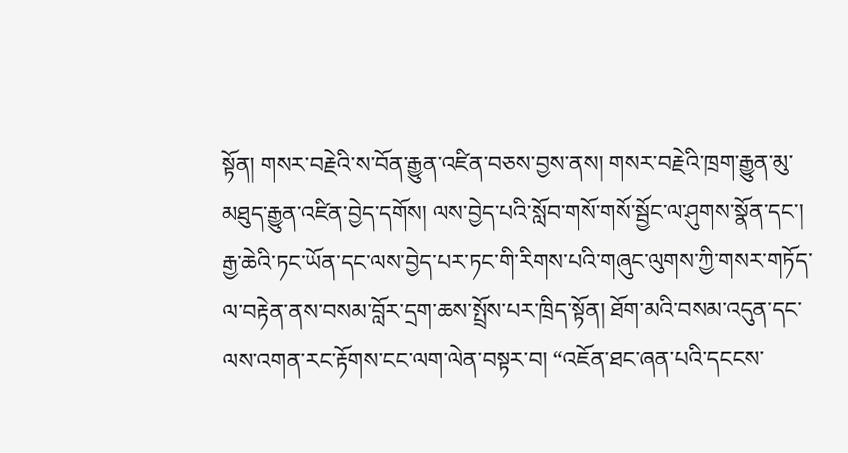སྟོན། གསར་བརྗེའི་ས་བོན་རྒྱུན་འཛིན་བཅས་བྱས་ནས། གསར་བརྗེའི་ཁྲག་རྒྱུན་མུ་མཐུད་རྒྱུན་འཛིན་བྱེད་དགོས། ལས་བྱེད་པའི་སློབ་གསོ་གསོ་སྦྱོང་ལ་ཤུགས་སྣོན་དང་། རྒྱ་ཆེའི་ཏང་ཡོན་དང་ལས་བྱེད་པར་ཏང་གི་རིགས་པའི་གཞུང་ལུགས་ཀྱི་གསར་གཏོད་ལ་བརྟེན་ནས་བསམ་བློར་དྲག་ཆས་སྤྲོས་པར་ཁྲིད་སྟོན། ཐོག་མའི་བསམ་འདུན་དང་ལས་འགན་རང་རྟོགས་ངང་ལག་ལེན་བསྟར་བ། “འཇོན་ཐང་ཞན་པའི་དངངས་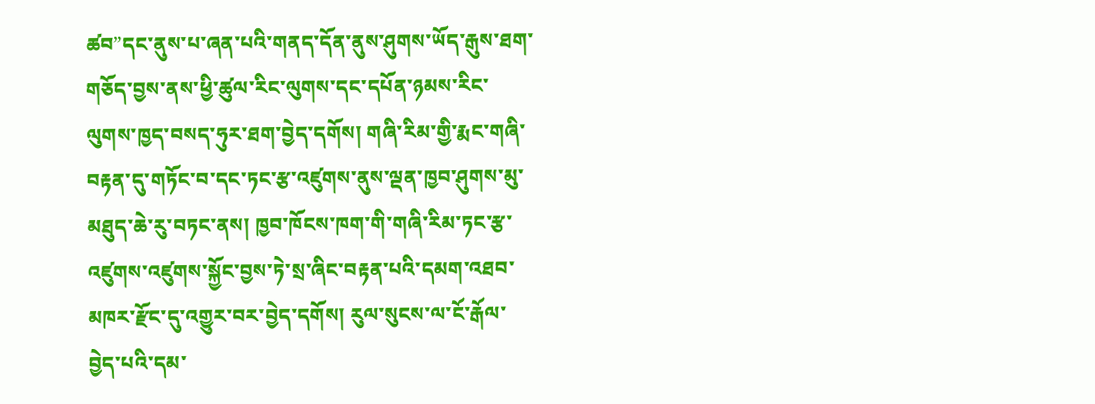ཚབ”དང་ནུས་པ་ཞན་པའི་གནད་དོན་ནུས་ཤུགས་ཡོད་རྒུས་ཐག་གཅོད་བྱས་ནས་ཕྱི་ཚུལ་རིང་ལུགས་དང་དཔོན་ཉམས་རིང་ལུགས་ཁྱད་བསད་ཧུར་ཐག་བྱེད་དགོས། གཞི་རིམ་གྱི་རྨང་གཞི་བརྟན་དུ་གཏོང་བ་དང་ཏང་རྩ་འཛུགས་ནུས་ལྡན་ཁྱབ་ཤུགས་མུ་མཐུད་ཆེ་རུ་བཏང་ནས། ཁྱབ་ཁོངས་ཁག་གི་གཞི་རིམ་ཏང་རྩ་འཛུགས་འཛུགས་སྐྱོང་བྱས་ཏེ་སྲ་ཞིང་བརྟན་པའི་དམག་འཐབ་མཁར་རྫོང་དུ་འགྱུར་བར་བྱེད་དགོས། རུལ་སུངས་ལ་ངོ་རྒོལ་བྱེད་པའི་དམ་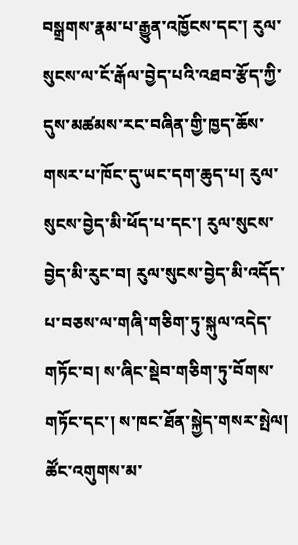བསྒྲགས་རྣམ་པ་རྒྱུན་འཁྱོངས་དང་། རུལ་སུངས་ལ་ངོ་རྒོལ་བྱེད་པའི་འཐབ་རྩོད་ཀྱི་དུས་མཚམས་རང་བཞིན་གྱི་ཁྱད་ཆོས་གསར་པ་ཁོང་དུ་ཡང་དག་ཆུད་པ། རུལ་སུངས་བྱེད་མི་ཕོད་པ་དང་། རུལ་སུངས་བྱེད་མི་རུང་བ། རུལ་སུངས་བྱེད་མི་འདོད་པ་བཅས་ལ་གཞི་གཅིག་ཏུ་སྐུལ་འདེད་གཏོང་བ། ས་ཞིང་སྡེབ་གཅིག་ཏུ་བོགས་གཏོང་དང་། ས་ཁང་ཐོན་སྐྱེད་གསར་སྤེལ། ཚོང་འགུགས་མ་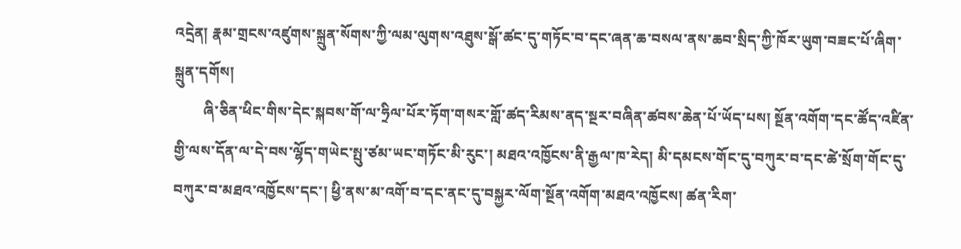འདྲེན། རྣམ་གྲངས་འཛུགས་སྐྲུན་སོགས་ཀྱི་ལམ་ལུགས་འཐུས་སྒོ་ཚང་དུ་གཏོང་བ་དང་ཞན་ཆ་བསལ་ནས་ཆབ་སྲིད་ཀྱི་ཁོར་ཡུག་བཟང་པོ་ཞིག་སྐྲུན་དགོས།
        ཞི་ཅིན་ཕིང་གིས་དེང་སྐབས་གོ་ལ་ཧྲིལ་པོར་ཏོག་གསར་གློ་ཚད་རིམས་ནད་སྔར་བཞིན་ཚབས་ཆེན་པོ་ཡོད་པས། སྔོན་འགོག་དང་ཚོད་འཛིན་གྱི་ལས་དོན་ལ་དེ་བས་ལྷོད་གཡེང་སྤུ་ཙམ་ཡང་གཏོང་མི་རུང་། མཐའ་འཁྱོངས་ནི་རྒྱལ་ཁ་རེད། མི་དམངས་གོང་དུ་བཀུར་བ་དང་ཚེ་སྲོག་གོང་དུ་བཀུར་བ་མཐའ་འཁྱོངས་དང་། ཕྱི་ནས་མ་འགོ་བ་དང་ནང་དུ་བསྐྱར་ལོག་སྔོན་འགོག་མཐའ་འཁྱོངས། ཚན་རིག་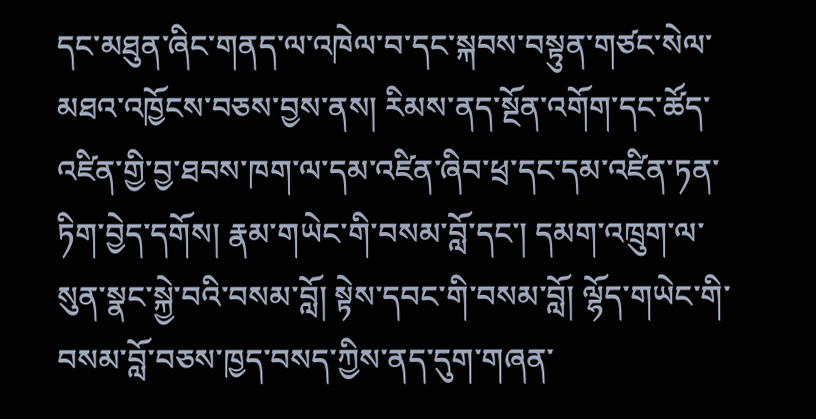དང་མཐུན་ཞིང་གནད་ལ་འཁེལ་བ་དང་སྐབས་བསྟུན་གཙང་སེལ་མཐའ་འཁྱོངས་བཅས་བྱས་ནས། རིམས་ནད་སྔོན་འགོག་དང་ཚོད་འཛིན་གྱི་བྱ་ཐབས་ཁག་ལ་དམ་འཛིན་ཞིབ་ཕྲ་དང་དམ་འཛིན་ཏན་ཏིག་བྱེད་དགོས། རྣམ་གཡེང་གི་བསམ་བློ་དང་། དམག་འཁྲུག་ལ་སུན་སྣང་སྐྱེ་བའི་བསམ་བློ། སྟེས་དབང་གི་བསམ་བློ། ལྷོད་གཡེང་གི་བསམ་བློ་བཅས་ཁྱད་བསད་ཀྱིས་ནད་དུག་གཞན་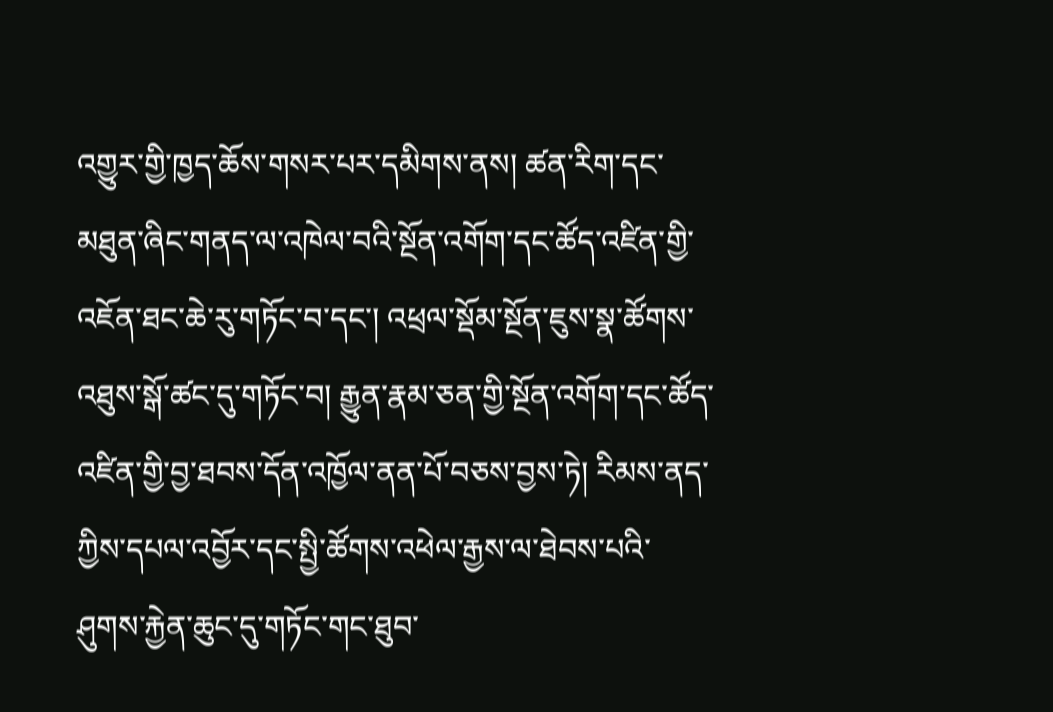འགྱུར་གྱི་ཁྱད་ཆོས་གསར་པར་དམིགས་ནས། ཚན་རིག་དང་མཐུན་ཞིང་གནད་ལ་འཁེལ་བའི་སྔོན་འགོག་དང་ཚོད་འཛིན་གྱི་འཇོན་ཐང་ཆེ་རུ་གཏོང་བ་དང་། འཕྲལ་སྡོམ་སྔོན་ཇུས་སྣ་ཚོགས་འཐུས་སྒོ་ཚང་དུ་གཏོང་བ། རྒྱུན་རྣམ་ཅན་གྱི་སྔོན་འགོག་དང་ཚོད་འཛིན་གྱི་བྱ་ཐབས་དོན་འཁྱོལ་ནན་པོ་བཅས་བྱས་ཏེ། རིམས་ནད་ཀྱིས་དཔལ་འབྱོར་དང་སྤྱི་ཚོགས་འཕེལ་རྒྱས་ལ་ཐེབས་པའི་ཤུགས་རྐྱེན་ཆུང་དུ་གཏོང་གང་ཐུབ་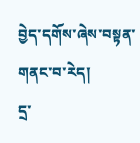བྱེད་དགོས་ཞེས་བསྟན་གནང་བ་རེད།
དྲ་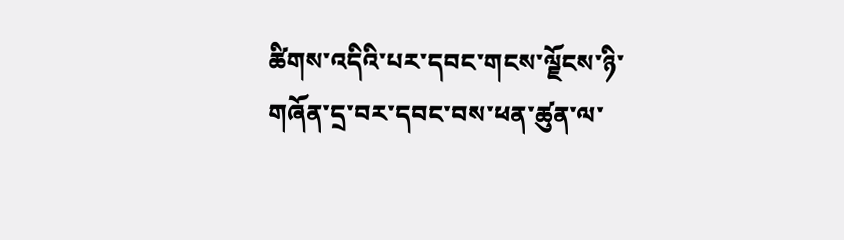ཚིགས་འདིའི་པར་དབང་གངས་ལྗོངས་ཉི་གཞོན་དྲ་བར་དབང་བས་ཕན་ཚུན་ལ་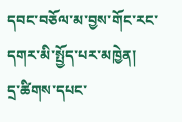དབང་བཅོལ་མ་བྱས་གོང་རང་དགར་མི་སྤྱོད་པར་མཁྱེན།
དྲ་ཚིགས་དཔང་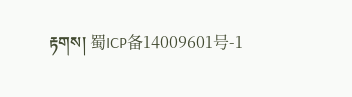རྟགས། 蜀ICP备14009601号-1